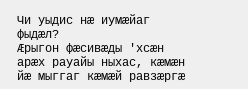Чи уыдис нæ иумæйаг фыдæл?
Æрыгон фæсивæды 'хсæн арæх рауайы ныхас, кæмæн йæ мыггаг кæмæй равзæргæ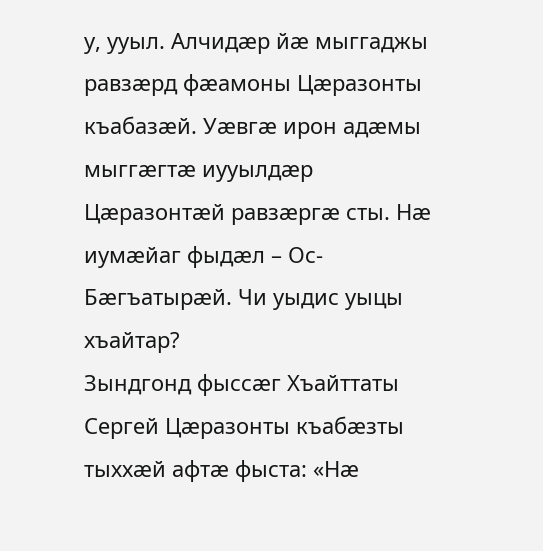у, ууыл. Алчидæр йæ мыггаджы равзæрд фæамоны Цæразонты къабазæй. Уæвгæ ирон адæмы мыггæгтæ иууылдæр Цæразонтæй равзæргæ сты. Нæ иумæйаг фыдæл – Ос-Бæгъатырæй. Чи уыдис уыцы хъайтар?
Зындгонд фыссæг Хъайттаты Сергей Цæразонты къабæзты тыххæй афтæ фыста: «Нæ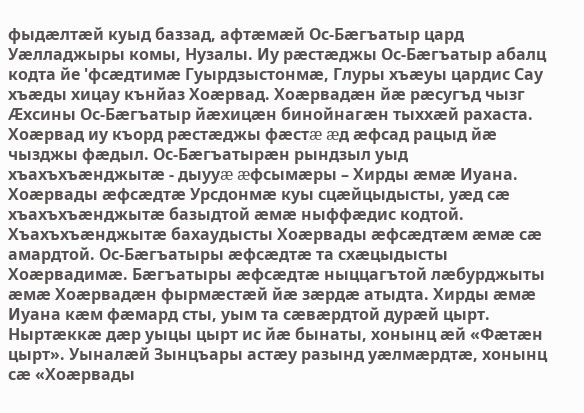фыдæлтæй куыд баззад, афтæмæй Ос-Бæгъатыр цард Уæлладжыры комы, Нузалы. Иу рæстæджы Ос-Бæгъатыр абалц кодта йе 'фсæдтимæ Гуырдзыстонмæ, Глуры хъæуы цардис Сау хъæды хицау кънйаз Хоæрвад. Хоæрвадæн йæ рæсугъд чызг Æхсины Ос-Бæгъатыр йæхицæн бинойнагæн тыххæй рахаста. Хоæрвад иу къорд рæстæджы фæстæ æд æфсад рацыд йæ чызджы фæдыл. Ос-Бæгъатырæн рындзыл уыд хъахъхъæнджытæ - дыууæ æфсымæры – Хирды æмæ Иуана. Хоæрвады æфсæдтæ Урсдонмæ куы сцæйцыдысты, уæд сæ хъахъхъæнджытæ базыдтой æмæ ныффæдис кодтой. Хъахъхъæнджытæ бахаудысты Хоæрвады æфсæдтæм æмæ сæ амардтой. Ос-Бæгъатыры æфсæдтæ та схæцыдысты Хоæрвадимæ. Бæгъатыры æфсæдтæ ныццагътой лæбурджыты æмæ Хоæрвадæн фырмæстæй йæ зæрдæ атыдта. Хирды æмæ Иуана кæм фæмард сты, уым та сæвæрдтой дурæй цырт. Ныртæккæ дæр уыцы цырт ис йæ бынаты, хонынц æй «Фæтæн цырт». Уыналæй Зынцъары астæу разынд уæлмæрдтæ, хонынц сæ «Хоæрвады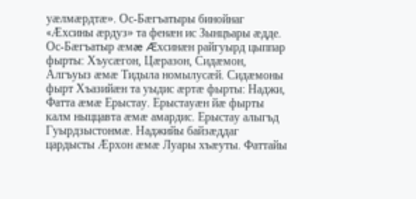уæлмæрдтæ». Ос-Бæгъатыры бинойнаг «Æхсины æрдуз» та фенæн ис Зынцъары æдде. Ос-Бæгъатыр æмæ Æхсинæн райгуырд цыппар фырты: Хъусæгон, Цæразон, Сидæмон, Алгъуыз æмæ Тидыла номылусæй. Сидæмоны фырт Хъазийæн та уыдис æртæ фырты: Наджи, Фатта æмæ Ерыстау. Ерыстауæн йæ фырты калм ныццавта æмæ амардис. Ерыстау алыгъд Гуырдзыстонмæ. Наджийы байзæддаг цардысты Æрхон æмæ Луары хъæуты. Фаттайы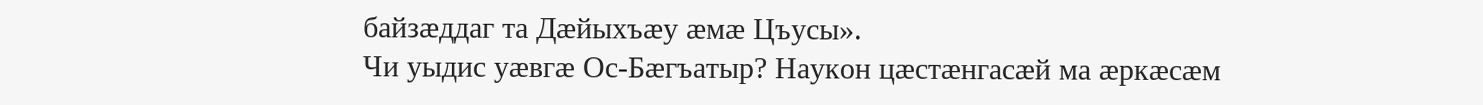байзæддаг та Дæйыхъæу æмæ Цъусы».
Чи уыдис уæвгæ Ос-Бæгъатыр? Наукон цæстæнгасæй ма æркæсæм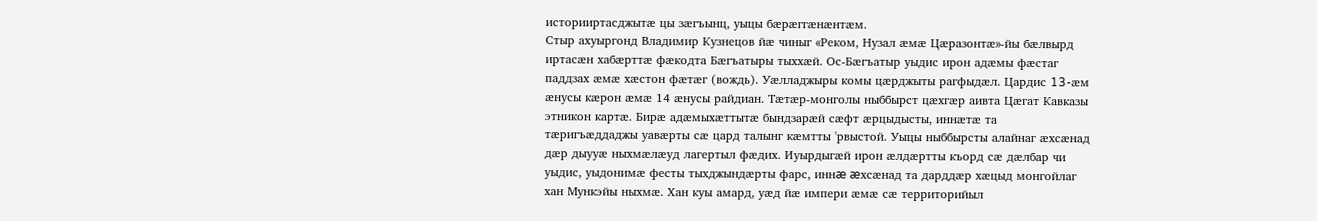историиртасджытæ цы зæгъынц, уыцы бæрæггæнæнтæм.
Стыр ахуыргонд Владимир Кузнецов йæ чиныг «Реком, Нузал æмæ Цæразонтæ»-йы бæлвырд иртасæн хабæрттæ фæкодта Бæгъатыры тыххæй. Ос-Бæгъатыр уыдис ирон адæмы фæстаг паддзах æмæ хæстон фæтæг (вождь). Уæлладжыры комы цæрджыты рагфыдæл. Цардис 13-æм æнусы кæрон æмæ 14 æнусы райдиан. Тæтæр-монголы ныббырст цæхгæр аивта Цæгат Кавказы этникон картæ. Бирæ адæмыхæттытæ бындзарæй сæфт æрцыдысты, иннæтæ та тæригъæддаджы уавæрты сæ цард талынг кæмтты 'рвыстой. Уыцы ныббырсты алайнаг æхсæнад дæр дыууæ ныхмæлæуд лагертыл фæдих. Иуырдыгæй ирон æлдæртты къорд сæ дæлбар чи уыдис, уыдонимæ фесты тыхджындæрты фарс, иннæ æхсæнад та дарддæр хæцыд монгойлаг хан Мункэйы ныхмæ. Хан куы амард, уæд йæ импери æмæ сæ территорийыл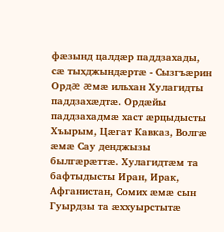фæзынд цалдæр паддзахады, сæ тыхджындæртæ - Сызгъæрин Ордæ æмæ ильхан Хулагидты паддзахæдтæ. Ордæйы паддзахадмæ хаст æрцыдысты Хъырым, Цæгат Кавказ, Волгæ æмæ Сау денджызы былгæрæттæ. Хулагидтæм та бафтыдысты Иран, Ирак, Афганистан, Сомих æмæ сын Гуырдзы та æххуырстытæ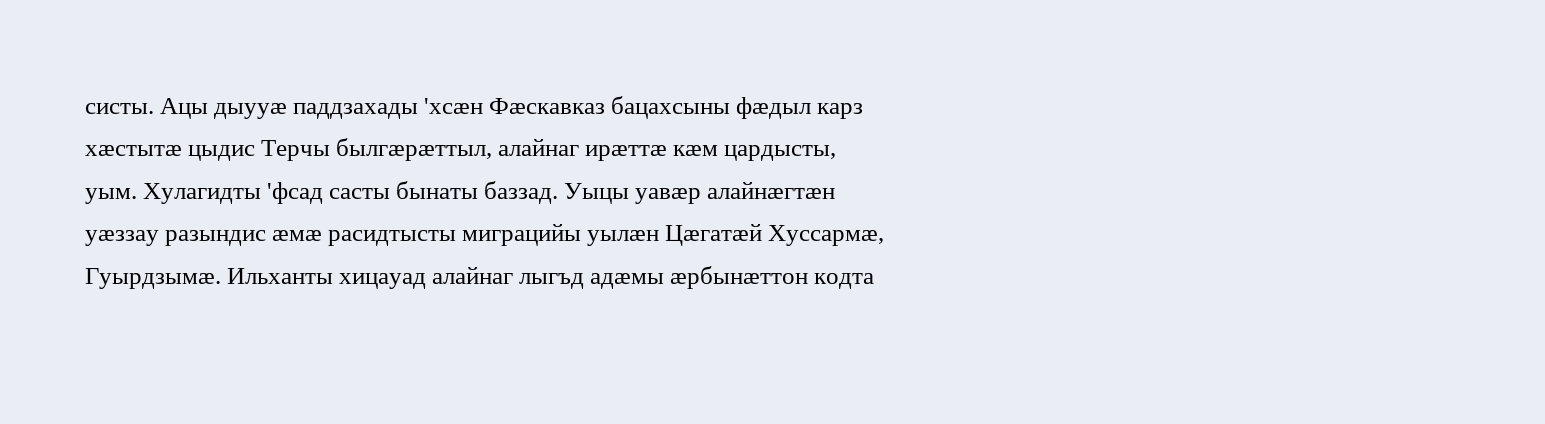систы. Ацы дыууæ паддзахады 'хсæн Фæскавказ бацахсыны фæдыл карз хæстытæ цыдис Терчы былгæрæттыл, алайнаг ирæттæ кæм цардысты, уым. Хулагидты 'фсад састы бынаты баззад. Уыцы уавæр алайнæгтæн уæззау разындис æмæ расидтысты миграцийы уылæн Цæгатæй Хуссармæ, Гуырдзымæ. Ильханты хицауад алайнаг лыгъд адæмы æрбынæттон кодта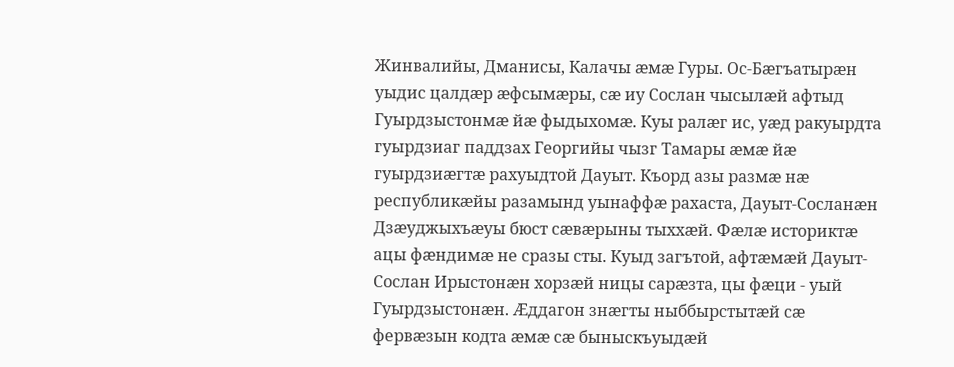Жинвалийы, Дманисы, Калачы æмæ Гуры. Ос-Бæгъатырæн уыдис цалдæр æфсымæры, сæ иу Сослан чысылæй афтыд Гуырдзыстонмæ йæ фыдыхомæ. Куы ралæг ис, уæд ракуырдта гуырдзиаг паддзах Георгийы чызг Тамары æмæ йæ гуырдзиæгтæ рахуыдтой Дауыт. Къорд азы размæ нæ республикæйы разамынд уынаффæ рахаста, Дауыт-Сосланæн Дзæуджыхъæуы бюст сæвæрыны тыххæй. Фæлæ историктæ ацы фæндимæ не сразы сты. Куыд загътой, афтæмæй Дауыт-Сослан Ирыстонæн хорзæй ницы сарæзта, цы фæци - уый Гуырдзыстонæн. Æддагон знæгты ныббырстытæй сæ фервæзын кодта æмæ сæ быныскъуыдæй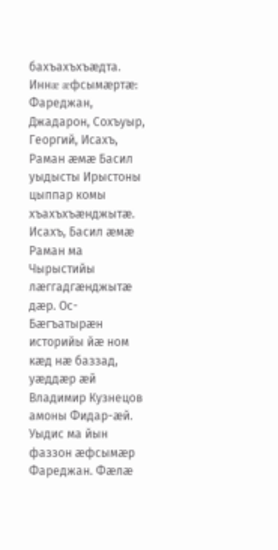бахъахъхъæдта. Иннæ æфсымæртæ: Фареджан, Джадарон, Сохъуыр, Георгий, Исахъ, Раман æмæ Басил уыдысты Ирыстоны цыппар комы хъахъхъæнджытæ. Исахъ, Басил æмæ Раман ма Чырыстийы лæггадгæнджытæ дæр. Ос-Бæгъатырæн историйы йæ ном кæд нæ баззад, уæддæр æй Владимир Кузнецов амоны Фидар-æй. Уыдис ма йын фаззон æфсымæр Фареджан. Фæлæ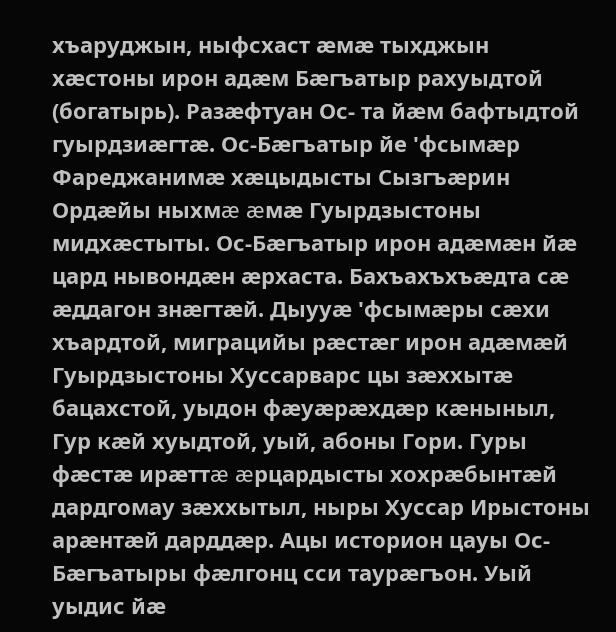хъаруджын, ныфсхаст æмæ тыхджын хæстоны ирон адæм Бæгъатыр рахуыдтой (богатырь). Разæфтуан Ос- та йæм бафтыдтой гуырдзиæгтæ. Ос-Бæгъатыр йе 'фсымæр Фареджанимæ хæцыдысты Сызгъæрин Ордæйы ныхмæ æмæ Гуырдзыстоны мидхæстыты. Ос-Бæгъатыр ирон адæмæн йæ цард нывондæн æрхаста. Бахъахъхъæдта сæ æддагон знæгтæй. Дыууæ 'фсымæры сæхи хъардтой, миграцийы рæстæг ирон адæмæй Гуырдзыстоны Хуссарварс цы зæххытæ бацахстой, уыдон фæуæрæхдæр кæныныл, Гур кæй хуыдтой, уый, абоны Гори. Гуры фæстæ ирæттæ æрцардысты хохрæбынтæй дардгомау зæххытыл, ныры Хуссар Ирыстоны арæнтæй дарддæр. Ацы историон цауы Ос-Бæгъатыры фæлгонц сси таурæгъон. Уый уыдис йæ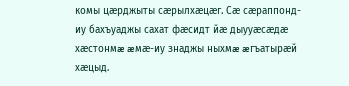комы цæрджыты сæрылхæцæг. Сæ сæраппонд-иу бахъуаджы сахат фæсидт йæ дыууæсæдæ хæстонмæ æмæ-иу знаджы ныхмæ æгъатырæй хæцыд.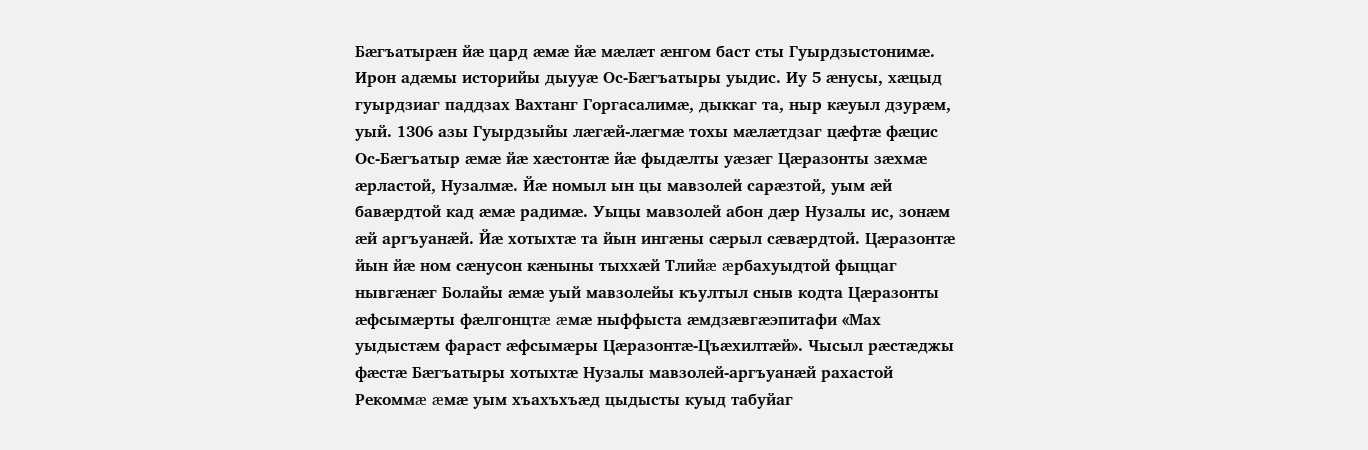Бæгъатырæн йæ цард æмæ йæ мæлæт æнгом баст сты Гуырдзыстонимæ. Ирон адæмы историйы дыууæ Ос-Бæгъатыры уыдис. Иу 5 æнусы, хæцыд гуырдзиаг паддзах Вахтанг Горгасалимæ, дыккаг та, ныр кæуыл дзурæм, уый. 1306 азы Гуырдзыйы лæгæй-лæгмæ тохы мæлæтдзаг цæфтæ фæцис Ос-Бæгъатыр æмæ йæ хæстонтæ йæ фыдæлты уæзæг Цæразонты зæхмæ æрластой, Нузалмæ. Йæ номыл ын цы мавзолей сарæзтой, уым æй бавæрдтой кад æмæ радимæ. Уыцы мавзолей абон дæр Нузалы ис, зонæм æй аргъуанæй. Йæ хотыхтæ та йын ингæны сæрыл сæвæрдтой. Цæразонтæ йын йæ ном сæнусон кæныны тыххæй Тлийæ æрбахуыдтой фыццаг нывгæнæг Болайы æмæ уый мавзолейы къултыл сныв кодта Цæразонты æфсымæрты фæлгонцтæ æмæ ныффыста æмдзæвгæэпитафи «Мах уыдыстæм фараст æфсымæры Цæразонтæ-Цъæхилтæй». Чысыл рæстæджы фæстæ Бæгъатыры хотыхтæ Нузалы мавзолей-аргъуанæй рахастой Рекоммæ æмæ уым хъахъхъæд цыдысты куыд табуйаг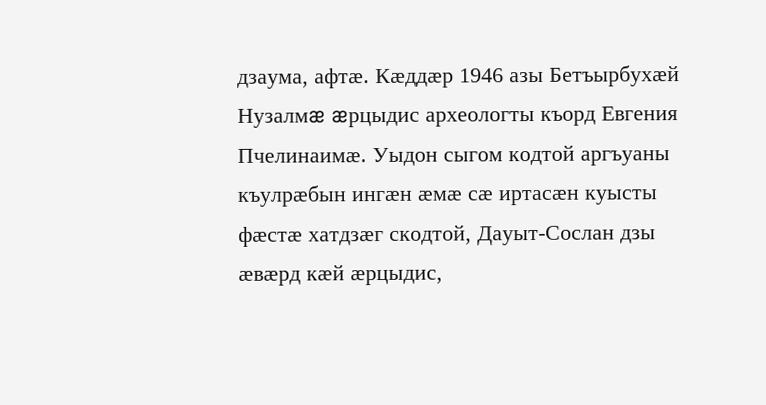дзаума, афтæ. Кæддæр 1946 азы Бетъырбухæй Нузалмæ æрцыдис археологты къорд Евгения Пчелинаимæ. Уыдон сыгом кодтой аргъуаны къулрæбын ингæн æмæ сæ иртасæн куысты фæстæ хатдзæг скодтой, Дауыт-Сослан дзы æвæрд кæй æрцыдис,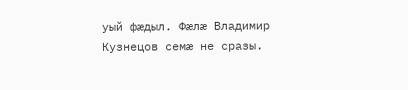уый фæдыл. Фæлæ Владимир Кузнецов семæ не сразы.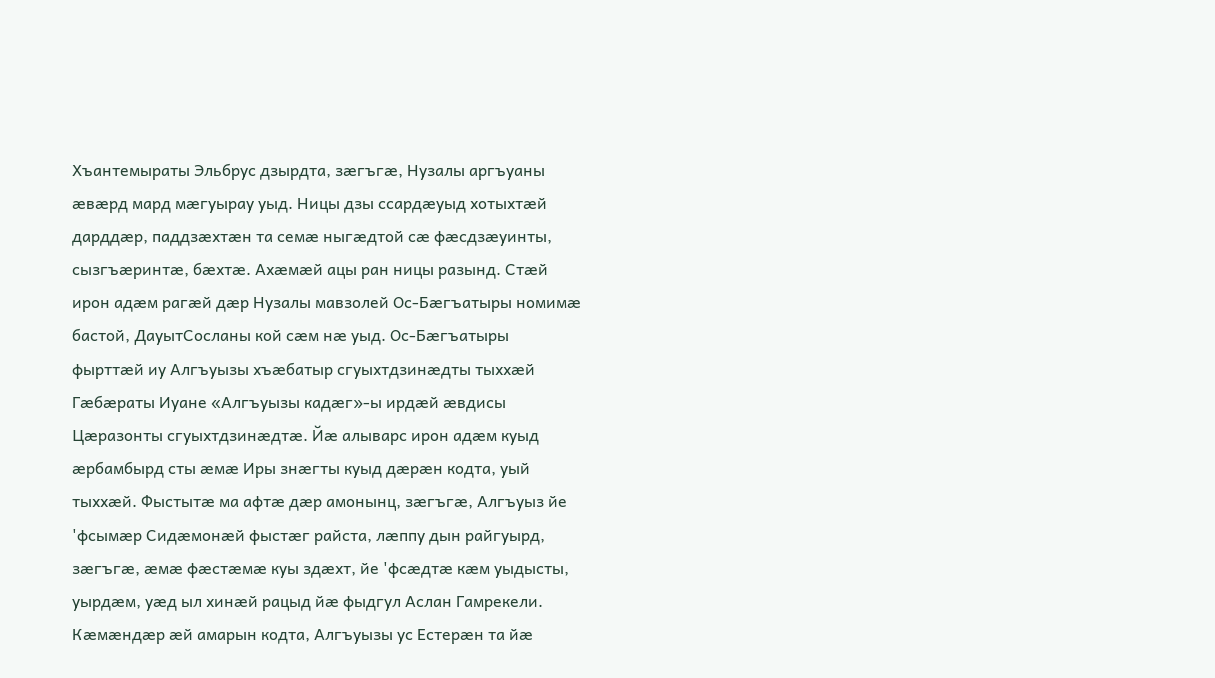Хъантемыраты Эльбрус дзырдта, зæгъгæ, Нузалы аргъуаны æвæрд мард мæгуырау уыд. Ницы дзы ссардæуыд хотыхтæй дарддæр, паддзæхтæн та семæ ныгæдтой сæ фæсдзæуинты, сызгъæринтæ, бæхтæ. Ахæмæй ацы ран ницы разынд. Стæй ирон адæм рагæй дæр Нузалы мавзолей Ос-Бæгъатыры номимæ бастой, ДауытСосланы кой сæм нæ уыд. Ос-Бæгъатыры фырттæй иу Алгъуызы хъæбатыр сгуыхтдзинæдты тыххæй Гæбæраты Иуане «Алгъуызы кадæг»-ы ирдæй æвдисы Цæразонты сгуыхтдзинæдтæ. Йæ алыварс ирон адæм куыд æрбамбырд сты æмæ Иры знæгты куыд дæрæн кодта, уый тыххæй. Фыстытæ ма афтæ дæр амонынц, зæгъгæ, Алгъуыз йе 'фсымæр Сидæмонæй фыстæг райста, лæппу дын райгуырд, зæгъгæ, æмæ фæстæмæ куы здæхт, йе 'фсæдтæ кæм уыдысты, уырдæм, уæд ыл хинæй рацыд йæ фыдгул Аслан Гамрекели. Кæмæндæр æй амарын кодта, Алгъуызы ус Естерæн та йæ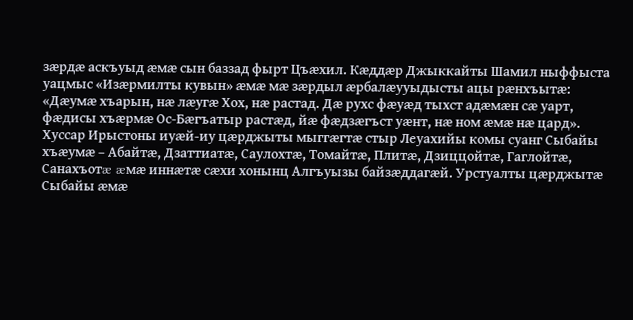зæрдæ аскъуыд æмæ сын баззад фырт Цъæхил. Кæддæр Джыккайты Шамил ныффыста уацмыс «Изæрмилты кувын» æмæ мæ зæрдыл æрбалæууыдысты ацы рæнхъытæ: «Дæумæ хъарын, нæ лæугæ Хох, нæ растад. Дæ рухс фæуæд тыхст адæмæн сæ уарт, фæдисы хъæрмæ Ос-Бæгъатыр растæд, йæ фæдзæгъст уæнт, нæ ном æмæ нæ цард».
Хуссар Ирыстоны иуæй-иу цæрджыты мыггæгтæ стыр Леуахийы комы суанг Сыбайы хъæумæ – Абайтæ, Дзаттиатæ, Саулохтæ, Томайтæ, Плитæ, Дзиццойтæ, Гаглойтæ, Санахъотæ æмæ иннæтæ сæхи хонынц Алгъуызы байзæддагæй. Урстуалты цæрджытæ Сыбайы æмæ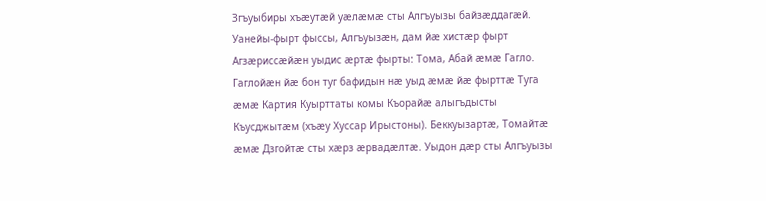Згъуыбиры хъæутæй уæлæмæ сты Алгъуызы байзæддагæй. Уанейы-фырт фыссы, Алгъуызæн, дам йæ хистæр фырт Агзæриссæйæн уыдис æртæ фырты: Тома, Абай æмæ Гагло. Гаглойæн йæ бон туг бафидын нæ уыд æмæ йæ фырттæ Туга æмæ Картия Куырттаты комы Къорайæ алыгъдысты Къусджытæм (хъæу Хуссар Ирыстоны). Беккуызартæ, Томайтæ æмæ Дзгойтæ сты хæрз æрвадæлтæ. Уыдон дæр сты Алгъуызы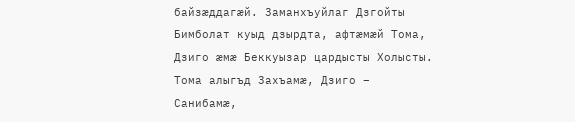байзæддагæй. Заманхъуйлаг Дзгойты Бимболат куыд дзырдта, афтæмæй Тома, Дзиго æмæ Беккуызар цардысты Холысты. Тома алыгъд Захъамæ, Дзиго – Санибамæ,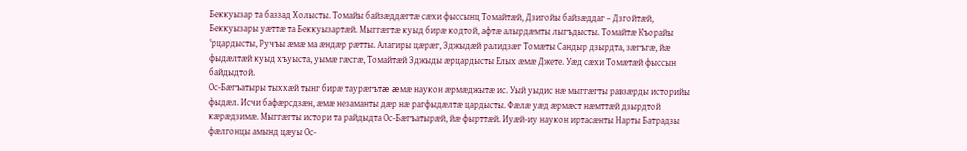Беккуызар та баззад Холысты. Томайы байзæддæгтæ сæхи фыссынц Томайтæй, Дзигойы байзæддаг – Дзгойтæй, Беккуызары уæттæ та Беккуызартæй. Мыггæгтæ куыд бирæ кодтой, афтæ алырдæмты лыгъдысты. Томайтæ Къорайы 'рцардысты, Ручъы æмæ ма æндæр рæтты. Алагиры цæрæг, Зджыдæй ралидзæг Томæты Сандыр дзырдта, зæгъгæ, йæ фыдæлтæй куыд хъуыста, уымæ гæсгæ, Томайтæй Зджыды æрцардысты Елых æмæ Джете. Уæд сæхи Томæтæй фыссын байдыдтой.
Ос-Бæгъатыры тыххæй тынг бирæ таурæгътæ æмæ наукон æрмæджытæ ис. Уый уыдис нæ мыггæгты равзæрды историйы фыдæл. Исчи бафæрсдзæн, æмæ незаманты дæр нæ рагфыдæлтæ цардысты. Фæлæ уæд æрмæст нæмттæй дзырдтой кæрæдзимæ. Мыггæгты истори та райдыдта Ос-Бæгъатырæй, йæ фырттæй. Иуæй-иу наукон иртасæнты Нарты Батрадзы фæлгонцы амынд цæуы Ос-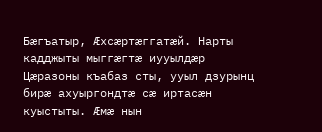Бæгъатыр, Æхсæртæггатæй. Нарты кадджыты мыггæгтæ иууылдæр Цæразоны къабаз сты, ууыл дзурынц бирæ ахуыргондтæ сæ иртасæн куыстыты. Æмæ нын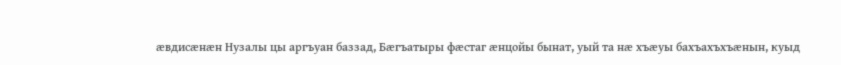æвдисæнæн Нузалы цы аргъуан баззад, Бæгъатыры фæстаг æнцойы бынат, уый та нæ хъæуы бахъахъхъæнын, куыд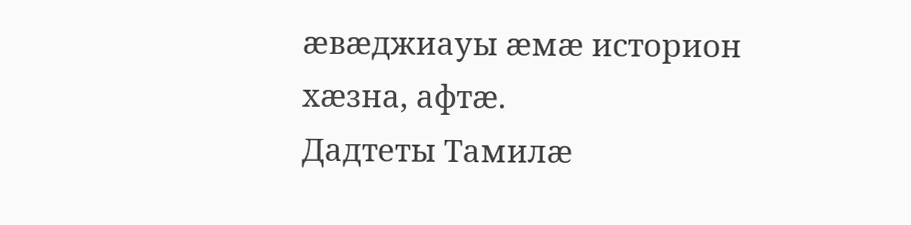æвæджиауы æмæ историон хæзна, афтæ.
Дадтеты Тамилæ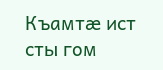Къамтæ ист сты гом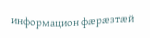информацион фæрæзтæй